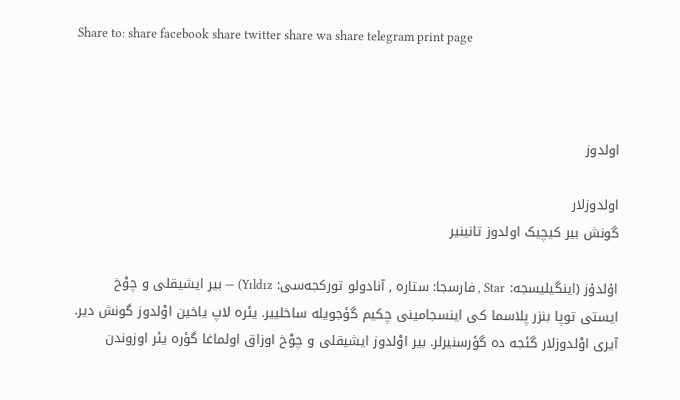Share to: share facebook share twitter share wa share telegram print page



اولدوز

اولدوزلار
گونش بیر کیچیک اولدوز تانینیر

اۇلدۇز (اینگیلیسجه: Star , فارسجا: ستاره , آنادولو تورکجه‌سی: Yıldız) — بیر ایشیقلی و چوْخ ایستی توپا بنزر پلاسما کی اینسجامینی چکیم گؤجویله ساخلییر. یئره لاپ یاخین اوْلدوز گونش دیر. آیری اوْلدوزلار گئجه ده گؤرسنیرلر. بیر اوْلدوز ایشیقلی و چوْخ اوزاق اولماغا گؤره یئر اوزوندن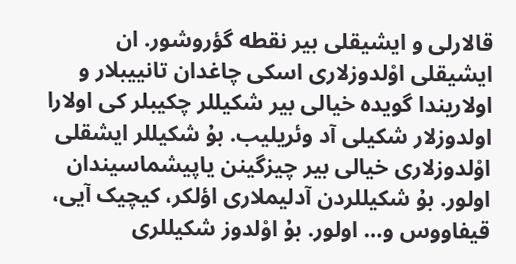قالارلی و ایشیقلی بیر نقطه گؤروشور. ان ایشیقلی اوْلدوزلاری اسکی چاغدان تانییبلار و اولاریندا گویده خیالی بیر شکیللر چکیبلر کی اولارا اولدوزلار شکیلی آد وئریلیب. بۇ شکیللر ایشقلی اوْلدوزلاری خیالی بیر چیزگینن یاپیشماسیندان اولور. بۇ شکیللردن آدلیملاری اؤلکر، کیچیک آیی، قیفاووس و… اولور. بۇ اوْلدوز شکیللری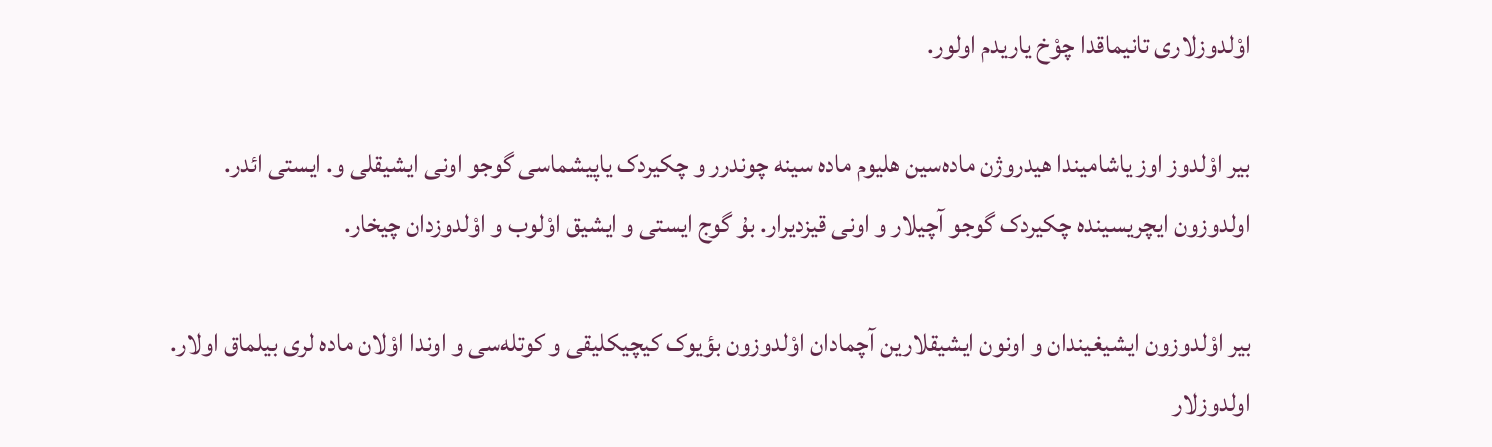اوْلدوزلاری تانیماقدا چوْخ یاریدم اولور.

بیر اوْلدوز اوز یاشامیندا هیدروژن ماده‌سین هلیوم ماده سینه چوندرر و چکیردک یاپیشماسی گوجو اونی ایشیقلی و. ایستی ائدر. اولدوزون ایچریسینده چکیردک گوجو آچیلار و اونی قیزدیرار. بۇ گوج ایستی و ایشیق اوْلوب و اوْلدوزدان چیخار.

بیر اوْلدوزون ایشیغیندان و اونون ایشیقلارین آچمادان اوْلدوزون بؤیوک کیچیکلیقی و کوتله‌سی و اوندا اوْلان ماده لری بیلماق اولار. اولدوزلار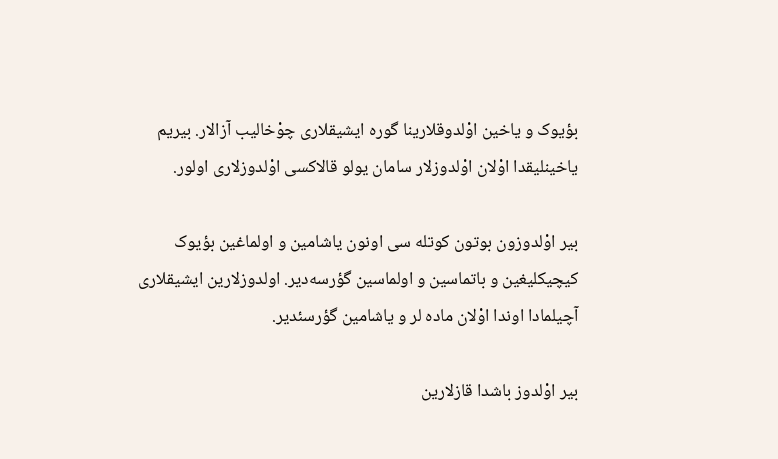بؤیوک و یاخین اوْلدوقلارینا گوره ایشیقلاری چوْخالیب آزالار. بیریم یاخینلیقدا اوْلان اوْلدوزلار سامان یولو قالاکسی اوْلدوزلاری اولور.

بیر اوْلدوزون بوتون کوتله سی اونون یاشامین و اولماغین بؤیوک کیچیکلیغین و باتماسین و اولماسین گؤرسه‌دیر. اولدوزلارین ایشیقلاری آچیلمادا اوندا اوْلان ماده لر و یاشامین گؤرسئدیر.

بیر اوْلدوز باشدا قازلارین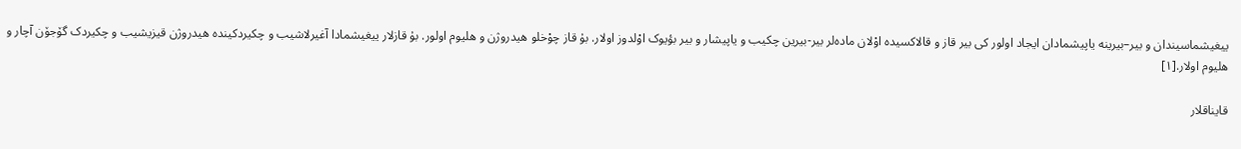ییغیشماسیندان و بیر–بیرینه یاپیشمادان ایجاد اولور کی بیر قاز و قالاکسیده اوْلان ماده‌لر بیر-بیرین چکیب و یاپیشار و بیر بؤیوک اوْلدوز اولار. بۇ قاز چوْخلو هیدروژن و هلیوم اولور. بۇ قازلار ییغیشمادا آغیرلاشیب و چکیردکینده هیدروژن قیزیشیب و چکیردک گۆجۆن آچار و هلیوم اولار.[۱]

قایناقلار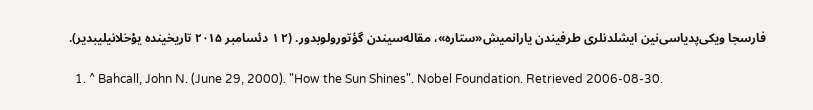فارسجا ویکی‌پدیاسی‌نین ایشلدنلری طرفیندن یارانمیش«ستاره»، مقاله‌سیندن گؤتورولوبدور. (۲ ۱ دئسامبر ۲۰۱۵ تاریخینده یوْخلانیلیبدیر).

  1. ^ Bahcall, John N. (June 29, 2000). "How the Sun Shines". Nobel Foundation. Retrieved 2006-08-30.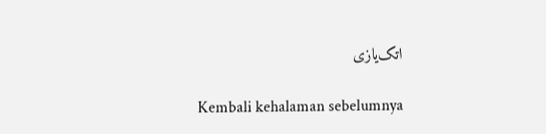اتک‌یازی

Kembali kehalaman sebelumnya